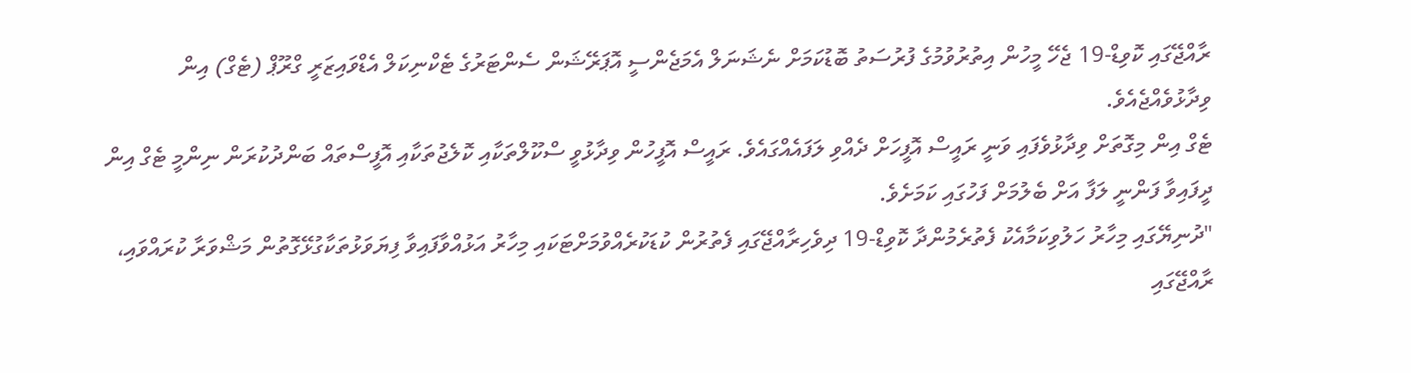ރާއްޖޭގައި ކޮވިޑް-19 ޖެހޭ މީހުން އިތުރުވުމުގެ ފުރުސަތު ބޮޑުކަމަށް ނެޝަނަލް އެމަޖެންސީ އޮޕަރޭޝަން ސެންޓަރުގެ ޓެކްނިކަލް އެޑްވައިޒަރީ ގްރޫޕް (ޓެގް) އިން ވިދާޅުވެއްޖެއެވެ.
ޓެގް އިން މިގޮތަށް ވިދާޅުވެފައި ވަނީ ރައީސް އޮފީހަށް ދެއްވި ލަފައެއްގައެވެ. ރައީސް އޮފީހުން ވިދާޅުވީ ސްކޫލްތަކާއި ކޮލެޖުތަކާއި އޮފީސްތައް ބަންދުކުރަން ނިންމީ ޓެގް އިން ދީފައިވާ ފަންނީ ލަފާ އަށް ބެލުމަށް ފަހުގައި ކަމަށެވެ.
"ދުނިޔޭގައި މިހާރު ހަލުވިކަމާއެކު ފެތުރެމުންދާ ކޮވިޑް-19 ދިވެހިރާއްޖޭގައި ފެތުރުން ކުޑަކުރެއްވުމަށްޓަކައި މިހާރު އަޅުއްވާފައިވާ ފިޔަވަޅުތަކާގުޅޭގޮތުން މަޝްވަރާ ކުރައްވައި، ރާއްޖޭގައި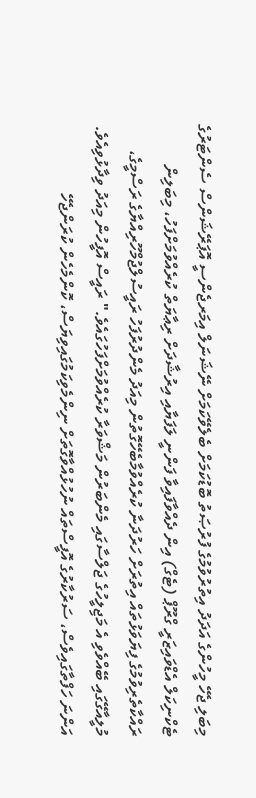މިބަލި ޖެހޭ މީހުންގެ އަދަދު އިތުރުވުމުގެ ފުރުޞަތު ބޮޑުކަމަށް ބެލެވޭކަމަށް ނޭޝަނަލް އިމަރޖެންސީ އޮޕަރޭޝަންސް ސެންޓަރުގެ ޓެކްނިކަލް އެޑްވައިޒަރީ ގްރޫޕް (ޓެގް) އިން ދެއްވާފައިވާ ފަންނީ ލަފަޔާއި އިރުޝާދަށް ރިޢާޔަތް ކުރެއްވުމަށްފަހު، މިބަލިން ރައްކާތެރިވުމުގެ ފިޔަވަޅުތައް އިތުރަށް ހަރުދަނާ ކުރެއްވުމާބެހޭގޮތުން މިއަދު މެންދުރުފަހު ރައީސުލްޖުމްހޫރިއްޔާގެ ރަސްމީގެ، މުލީއާގޭގައި ބޭއްވެވި އެ މަޖިލީހުގެ ޖަލްސާގައި މެންބަރުން މަޝްވަރާ ކުރެއްވުމަށްފަހުގައެވެ." ރައީސް އޮފީހުން މިއަދު ވިދާޅުވިއެވެ.
އަންނަ ހަފްތާގައިވެސް، ސަރުކާރުގެ އޮފީސްތައް ނުހުޅުއްވާގޮތަށް ނިންމެވިކަމުގައިވިޔަސް، ކޮންމެހެން ކުރަންޖެހޭ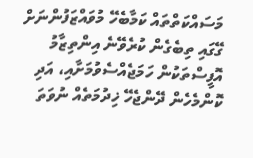މަސައްކަތްތައް ކަމާބެހޭ މުވައްޒަފުންނަށް ގޭގައި ތިބެގެން ކުރެވޭނެ އިންތިޒާމު އޮފީސްތަކުން ހަމަޖެއްސެވުމަށާއި، އަދި ކޮންމެހެން ދޭންޖެހޭ ޚިދުމަތެއް ނުވަތަ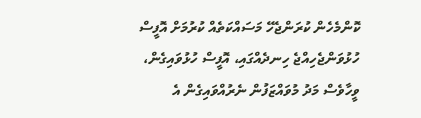ކޮންމެހެން ކުރަންޖެހޭ މަސައްކަތެއް ކުރުމަށް އޮފީސް ހުޅުވަންޖެހިއްޖެ ހިނދެއްގައި، އޮފީސް ހުޅުވައިގެން، ވީހާވެސް މަދު މުވައްޒަފުން ނެރުއްވައިގެން އެ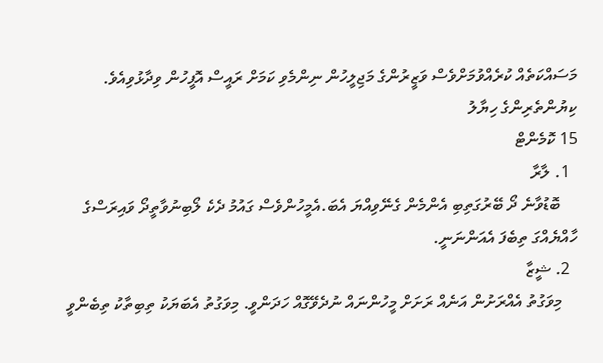މަސައްކަތެއް ކުރެއްވުމަށްވެސް ވަޒީރުންގެ މަޖިލީހުން ނިންމެވި ކަމަށް ރައީސް އޮފީހުން ވިދާޅުވިއެވެ.
ކިޔުންތެރިންގެ ހިޔާލު
15 ކޮމެންޓް
  1. ލާރާ
    ބޮޑުވާނެ ދޯ ބޭރުގަތިބި އެންމެން ގެނޭވިއްޔަ އެބަ.އެމީހުންވެސް ގައުމު ދެކެ ލޯބިނުވާތީދޯ ވައިރަސްގެ ހާއްޔެއްގަ ތިބެފަ އެއަންނަނީ.
  2. ޝީޒާ
    މިވަގުތު އެއްރަށުން އަނެއް ރަށަށް މީހުންނައް ނުދެވޭގޮއް ހަދަންވީ. މިވަގުތު އެބަޔަކު ތިބިތާކު ތިބެންވީ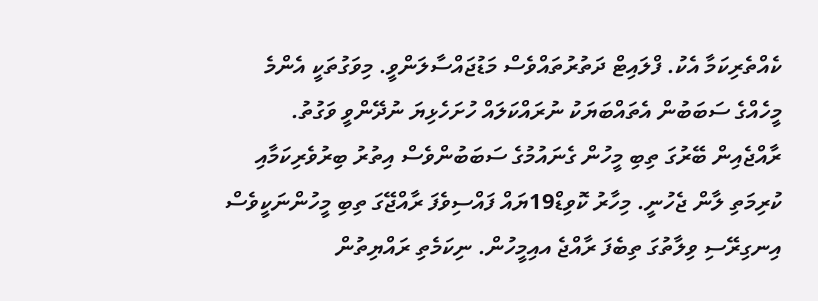ކެއްތެރިކަމާ އެކު. ފްލައިޓް ދަތުރުތައްވެސް މަޑުޖައްސާލަންވީ. މިވަގުތަކީ އެންމެ މީހެއްގެ ސަބަބުން އެތައްބަޔަކު ނުރައްކަލައް ހުށަހެޅިޔަ ނުދޭންވީ ވަގުތު. ރާއްޖެއިން ބޭރުގަ ތިބި މީހުން ގެނައުމުގެ ސަބަބުންވެސް އިތުރު ބިރުވެރިކަމާއި ކުރިމަތި ލާން ޖެހުނީ. މިހާރު ކޮވިޑް19ޔައް ފައްސިވެފަ ރާއްޖޭގަ ތިބި މީހުންނަކީވެސް އިނގިރޭސި ވިލާތުގަ ތިބެފަ ރާއްޖެ އއިމީހުން. ނިކަމެތި ރައްޔިތުން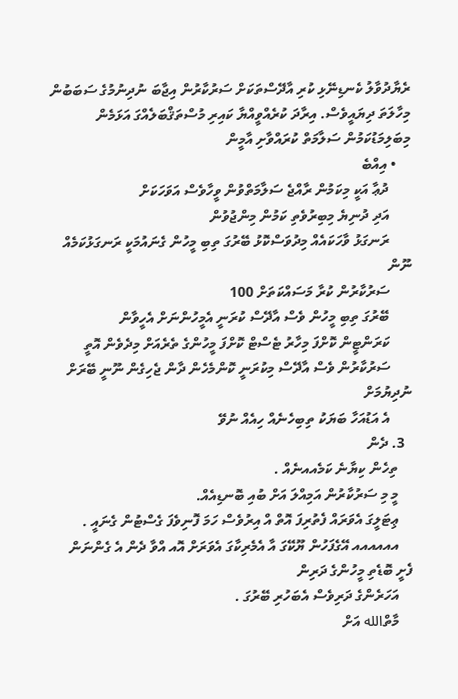ރެޔާދުވާލު ކެނޑިނޭޅި ކުރި އާދޭސްތަކަށް ސަރުކާރުން އިޖާބަ ނުދިނުމުގެ ސަބަބުން މިހާލަތަ ދިޔައީވެސް. އިރާދަ ކުރެއްވީއްޔާ ކައިރި މުސްތަޤްބަލެއްގަ އަޅަމެން މިބަލިމަޑުކަމުން ސަލާމަތް ކުރައްވާށި އާމީން
    • އިއްބެ
      ދުޢާ އަކީ މިކަމުން ރާއްޖެ ސަލާމަތްވުން ވީހާވެސް އަވަހަކަށް
      އަދި ދުނިޔެ މިބިރުވެތި ކަމުން މިންޖުވުން
      ރަނގަޅު ވާހަކައެއް މިދުވަސްކޮޅު ބޭރުގަ ތިބި މީހުން ގެނައުމަކީ ރަނގަޅުކަމެއް ނޫން
      ސަރުކާރުން ކުރާ މަސައްކަތަށް 100
      ބޭރުގަ ތިބި މީހުން ވެސް އާދޭސް ކުރަނީ އެމީހުންނަށް އެހީވާން
      ކަރަންޓީން ކޮށްފަ މިހާރު ޓެސްޓް ކޮށްފަ މީހުންގެ ތެރެއަށް މިދެވެން އޮތީ
      ސަރުކާރުން ވެސް އާދޭސް މިކުރަނީ ކޮންމެހެން ދާން ޖެހިގެން ނޫނީ ބޭރަށް ނުދިޔުމަށް
      އެ އަޑުއަހާ ބަޔަކު ތިބިހެނެއް ހިއެއް ނުވޭ
  3. ދެން
    ތިހެން ކިޔާނެ ކަމެއއނެއް .
    މީ މި ސަރުކާރުން އަމިއްލަ އަށް ބުއި ބޮނޑިއެއް.
    ޢިޓަލީގަ އެވަރައް ފެތުރިފަ އޮތް އް އިރުވެސް ހަމަ ފޮނިވެފަ ގެސްޓުން ގެނައީ .
    އއއއއއ އޭގެފަހުން ޔޫކޭގަ އާ އެމެރިކާގަ އެވަރަށް އޮއ އްވާ ދެން އެ ގެންނަން ފެށީ ބޮޑެތި މީހުންގެ ދަރިން
    އަހަރެންގެ ދަރިވެސް އެބަހުރި ބޭރުގަ .
    މާތްالله އަށް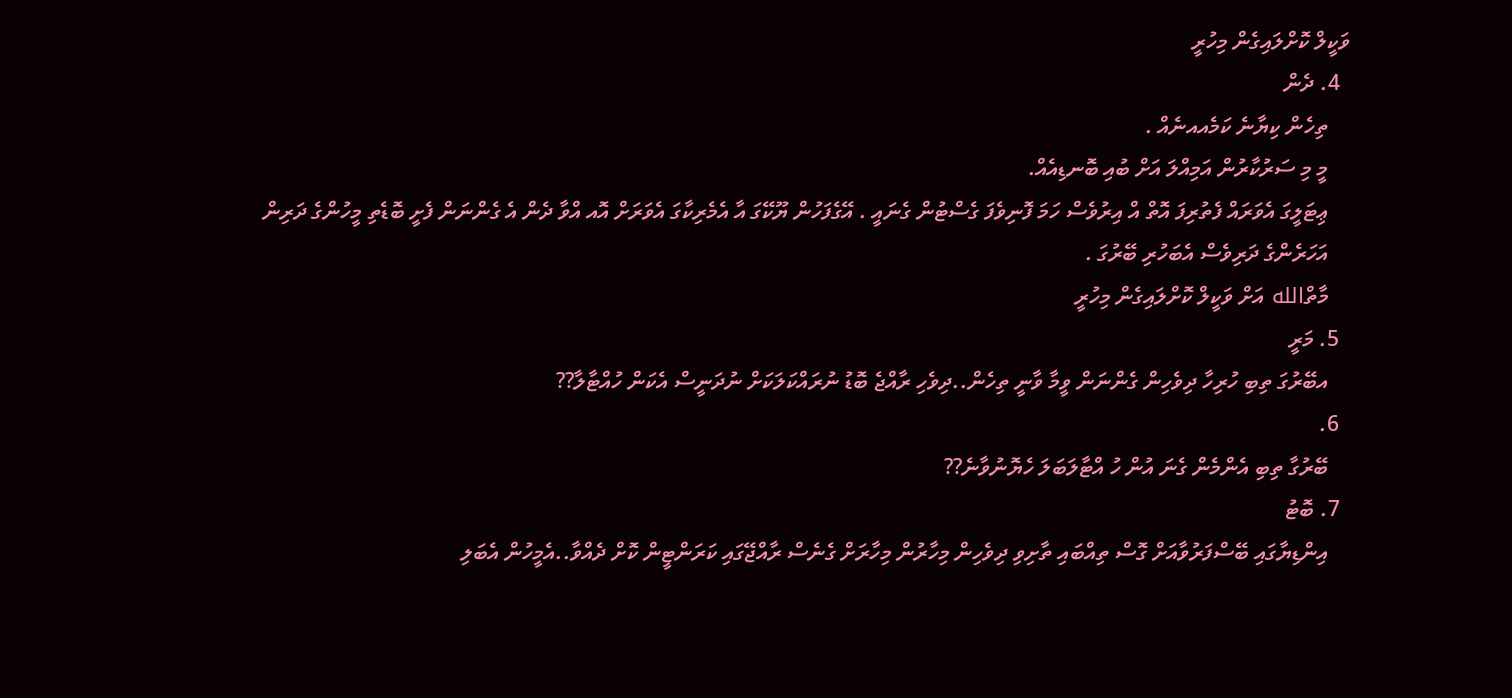ވަކީލް ކޮށްލައިގެން މިހުރީ
  4. ދެން
    ތިހެން ކިޔާނެ ކަމެއއނެއް .
    މީ މި ސަރުކާރުން އަމިއްލަ އަށް ބުއި ބޮނޑިއެއް.
    ޢިޓަލީގަ އެވަރައް ފެތުރިފަ އޮތް އް އިރުވެސް ހަމަ ފޮނިވެފަ ގެސްޓުން ގެނައީ . އޭގެފަހުން ޔޫކޭގަ އާ އެމެރިކާގަ އެވަރަށް އޮއ އްވާ ދެން އެ ގެންނަން ފެށީ ބޮޑެތި މީހުންގެ ދަރިން
    އަހަރެންގެ ދަރިވެސް އެބަހުރި ބޭރުގަ .
    މާތްالله އަށް ވަކީލް ކޮށްލައިގެން މިހުރީ
  5. މަރީ
    އބޭރުގަ ތިބި ހުރިހާ ދިވެހިން ގެންނަން ވީމާ ވާނީ ތިހެން..ދިވެހި ރާއްޖެ ބޮޑު ނުރައްކަލަކަށް ނުދަނީސް އެކަން ހުއްޓާލާ??
  6.
    ބޭރުގާ ތިބި އެންމެން ގެނަ އުން ހު އްޓާލަބަލަ ހެޔޮނުވާނެ??
  7. ބޮޓު
    އިންޑިޔާގައި ބޭސްފަރުވާއަށް ގޮސް ތިއްބައި ތާށިވި ދިވެހިން މިހާރުން މިހާރަށް ގެނެސް ރާއްޖޭގައި ކަރަންޓީން ކޮށް ދެއްވާ..އެމީހުން އެބަލި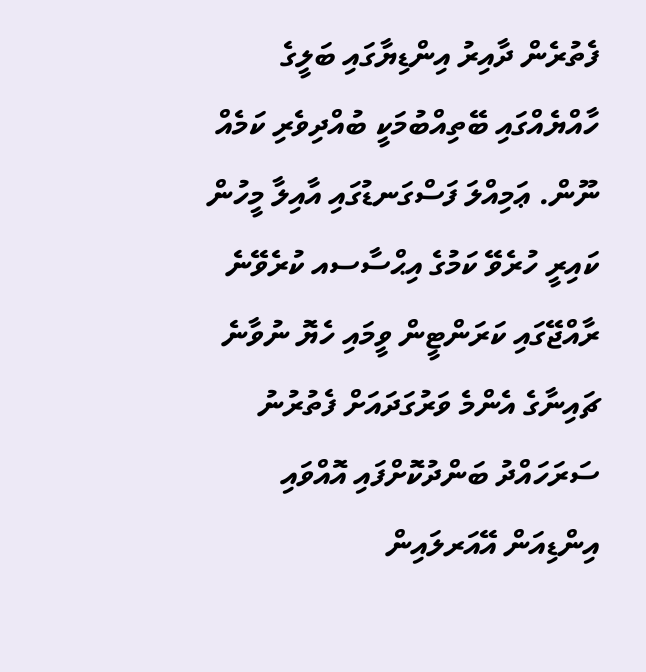ފެތުރެން ދާއިރު އިންޑިޔާގައި ބަލީގެ ހާއްޔެއްގައި ބޭތިއްބުމަކީ ބުއްދިވެރި ކަމެއް ނޫން. ޢަމިއްލަ ފަސްގަނޑުގައި އާއިލާ މީހުން ކައިރީ ހުރެވޭ ކަމުގެ އިޙްސާސއ ކުރެވޭނެ ރާއްޖޭގައި ކަރަންޓީން ވީމައި ހެޔޮ ނުވާނެ ޗައިނާގެ އެންމެ ވަރުގަދައަށް ފެތުރުނު ސަރަހައްދު ބަންދުކޮށްފައި އޮއްވައި އިންޑިއަން އޭއަރލައިން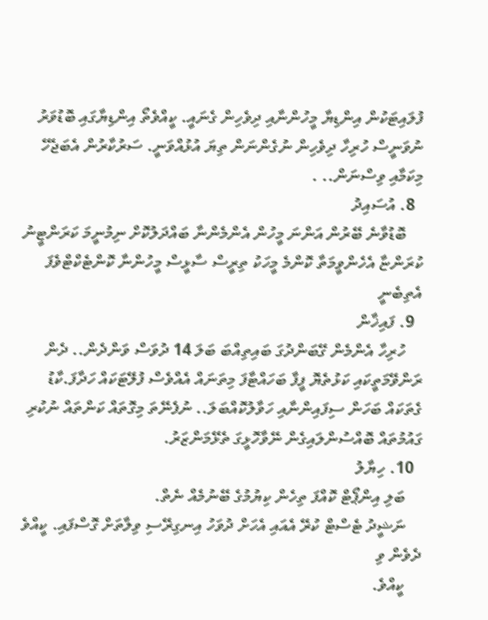ފުލައިޓަކުން އިންޑިޔާ މީހުންނާއި ދިވެހިން ގެނައީ. ކީއްވެތޯ އިންޑިޔާގައި ބޮޑުވަރު ނުވަނީސް ހުރިހާ ދިވެހިން ނުގެންނަން ތިޔަ އުޅުއްވަނީ. ސަރުކާރުން އެބަޖެހޭ މިކަމާއި ވިސްނަން.. .
  8. އުސައިދު
    ބޮޑުވާނެ ބޭރުން އަންނަ މީހުން އެންމެންނާ ބައްދަލުކޮށް ނިމުނީމަ ކަރަންޓީނު ކުރަންޏާ އެހެންވީމަތާ ކޮންމެ މީހަކު ތިރީސް ސާޅީސް މީހުންނާ ކޮންޓެކްޓްވެފަ އެތިބެނީ
  9. ފައިޚާން
    ހުރިހާ އެންމެން ގޭބަންދުގަ ބައިތިއްބަ ބަލަ 14 ދުވަސް ވަންދެން.. ދެން ރަންވޭމަތީކައި ކަޅުތެޔޮ ފީފާ ބަހައްޓާފަ މިތަނައް އެއްވެސް ފުލޭޓަކައް ހަދާފަ.ކާޑު ގެތަކައް ބަހަން ސިފައިންނާއި ހަވާލުކޮއްބަލަ.. ނުފެނޭތަ މިގޮތައް ކަންތައް ނުކުރި ގައުމުތައް ބޮއްސުންލައިގެން ނޭވާހޮޅީގަ ތެޅޭމަންޒަރު.
  10. ހިޔާލު
    ބަލި އިންޕޯޓް ކޮއްފަ ތިހެން ކިޔުމުގެ ބޭނުމެއް ނެތް.
    ނަޝީދު ޓެސްޓް ކުރޭ އެއައި އެހަށް ދުވަހު އިނގިރޭސި ވިލާތަށް ގޮސްފައި. ކީއްވެ ދެވެން ވި
    ކީއްވެ.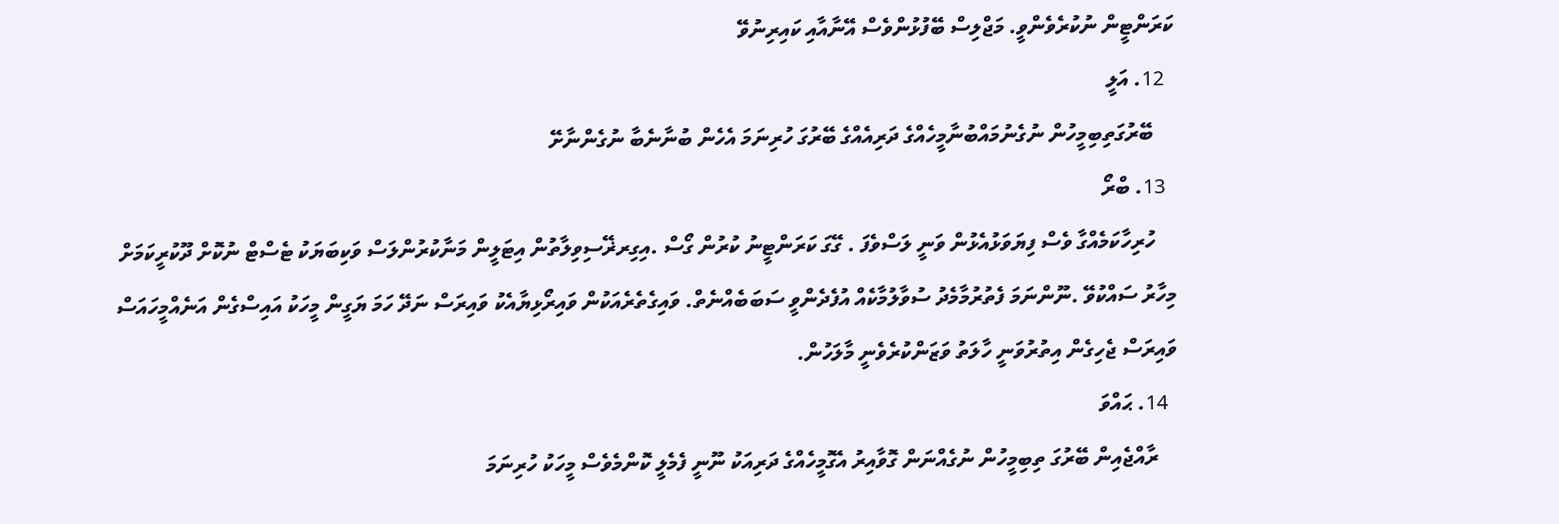ކަރަންޓީން ނުކުރެވެންވީ. މަޖްލިސް ބޭފުޅުންވެސް އޭނާއާއި ކައިރިނުވޭ
  12. އަލީ
    ބޭރުގަތިބިމީހުން ނުގެނުމައްބުނާމީހެއްގެ ދަރިއެއްގެ ބޭރުގަ ހުރިނަމަ އެހެން ބުނާނެބާ ނުގެންނާށޭ
  13. ބްރޯ
    ހުރިހާކަމެއްގާ ވެސް ފިޔަވަޅުއެޅުން ވަނީ ލަސްވެފަ . ގޭގަ ކަރަންޓީނު ކުރުން ގޯސް .އިގިރޜޭސިވިލާތުން އިޓަލީން މަނާކުރުންލަސް ވަކިބަޔަކު ޓެސްޓް ނުކޮށް ދޫކުރީކަމަށް މިހާރު ސައްކުވޭ .ނޫންނަމަ ފެތުރުމާމެދު ސުވާލުމާކެއް އުފެދެންވީ ސަބަބެއްނެތް. ވައިގެތެރެއަކުން ވައިރޯޅިޔާއެކު ވައިރަސް ނަދޭ ހަމަ ޔަގީން މީހަކު އައިސްގެން އަނެއްމީހައަސް ވައިރަސް ޖެހިގެން އިތުރުވަނީ ހާލަތު ވަޒަންކުރެވެނީ މާލަހުން.
  14. ޙައްވަ
    ރާއްޖެއިން ބޭރުގަ ތިބިމީހުން ނުގެއްނަން ގޮވާއިރު އެގޮމީހެއްގެ ދަރިއަކު ނޫނީ ފެމެލީ ކޮންމެވެސް މީހަކު ހުރިނަމަ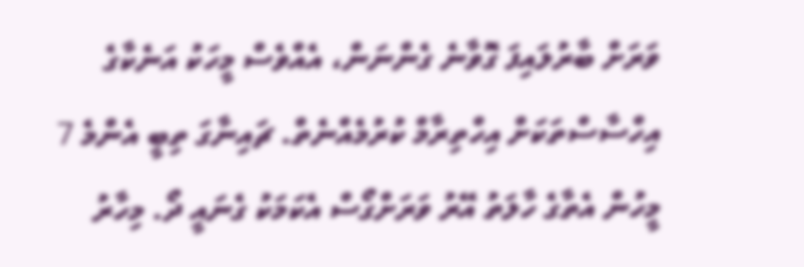ވަރަށް ބާރުލައިފަ ގޮވާނެ ގެންނަން، އެއްވެސް މީހަކު އަނެކާގެ އިހްސާސްތަކަށް އިހްތިރާމް ކުރުމެއްނެތް. ޗައިނާގަ ތިބީ އެންމެ 7 މީހުން އެތާގެ ހާލަތު އޭރު ވަރަށްގޯސް އެކަމަކު ގެނައީ ދޯ. މިހާރު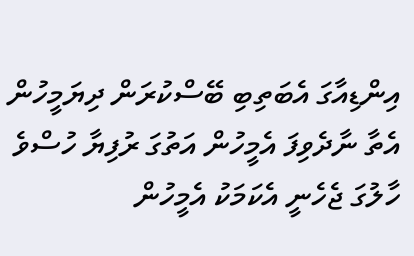އިންޑިއާގަ އެބަތިބި ބޭސްކުރަން ދިޔަމީހުން އެތާ ނާދެވިފަ އެމީހުން އަތުގަ ރުފިޔާ ހުސްވެ ހާލުގަ ޖެހެނީ އެކަމަކު އެމީހުން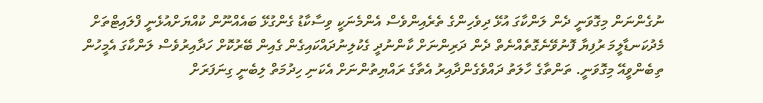ނުގެންނަން މިގޮވަނީ ދެން ލަންކާގަ އުޅޭ ދިވެހިންގެ ތެރެއިންވެސް އެންމެނަކީ ވިސާކާޑު ގެންގުޅޭ ބައެއްނޫން ކުއްޔަށްއުޅެނީ ފްލައިޓްތަށް މެދުކަނޑާލީމަ ރުފިޔާ ފޮނުވޭނެގޮތެއްނެތް ދެން ދަރިންނަށް ކާންނުދީ ގެކުލިނުދައްކައިގެން ގެއިން ބޭރުކޮށް ހަދާއިރުވެސް ލަންކާގަ އެމީހުން ތިބެންވީއޭ މިގޮވަނީ. ތަންތާގެ ހާލަތު ދައްވެގެންދާއިރު އެތާގެ ރައްޔިތުންނަށް އެކަނި ހިދުމަތް ލިބެނީ ގިނަފަރަށް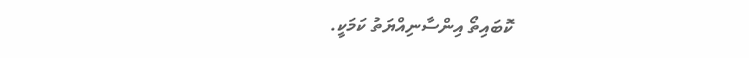ކޮބައިތޯ އިންސާނިއްޔަތު ކަމަކީ.